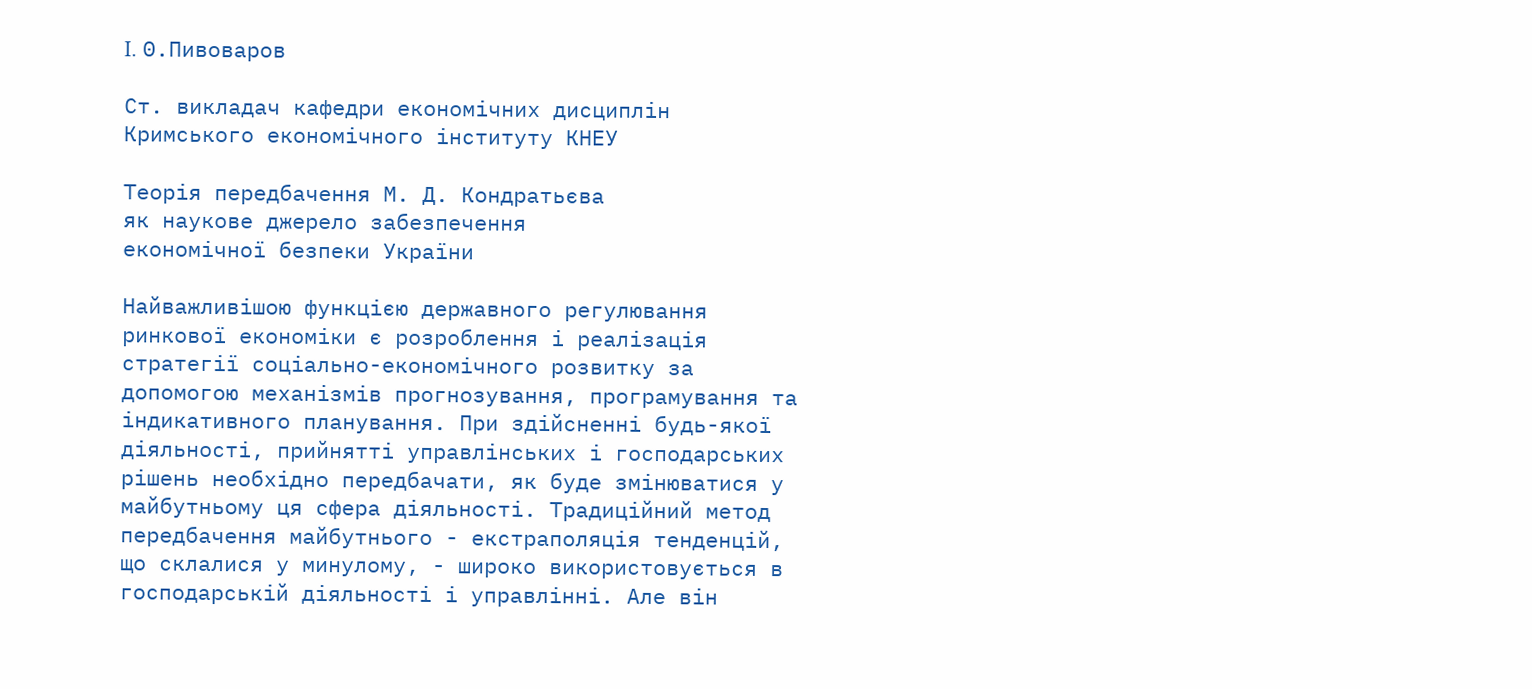I. 0.Пивоваров

Ст. викладач кафедри економічних дисциплін Кримського економічного інституту КНЕУ

Теорія передбачення М. Д. Кондратьєва
як наукове джерело забезпечення
економічної безпеки України

Найважливішою функцією державного регулювання ринкової економіки є розроблення і реалізація стратегії соціально-економічного розвитку за допомогою механізмів прогнозування, програмування та індикативного планування. При здійсненні будь-якої діяльності, прийнятті управлінських і господарських рішень необхідно передбачати, як буде змінюватися у майбутньому ця сфера діяльності. Традиційний метод передбачення майбутнього - екстраполяція тенденцій, що склалися у минулому, - широко використовується в господарській діяльності і управлінні. Але він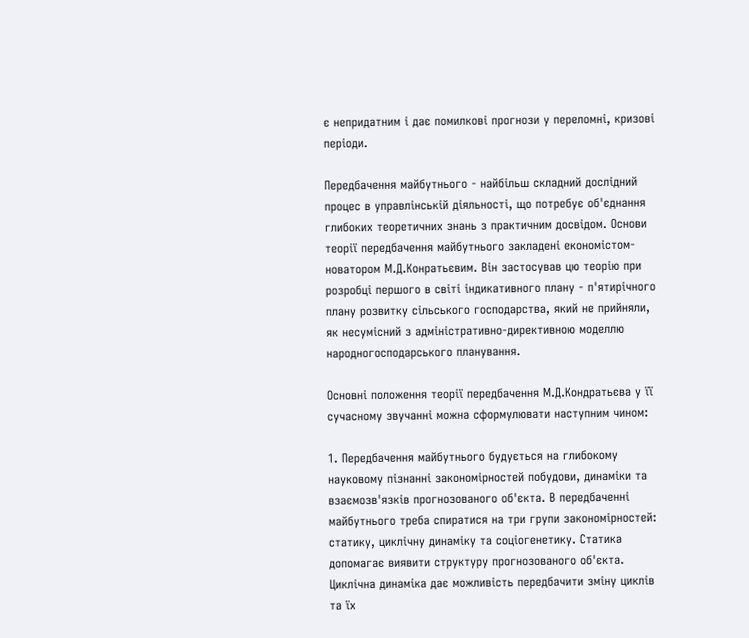є непридатним і дає помилкові прогнози у переломні, кризові періоди.

Передбачення майбутнього - найбільш складний дослідний процес в управлінській діяльності, що потребує об'єднання глибоких теоретичних знань з практичним досвідом. Основи теорії передбачення майбутнього закладені економістом-новатором М.Д.Конратьєвим. Він застосував цю теорію при розробці першого в світі індикативного плану - п'ятирічного плану розвитку сільського господарства, який не прийняли, як несумісний з адміністративно-директивною моделлю народногосподарського планування.

Основні положення теорії передбачення М.Д.Кондратьєва у її сучасному звучанні можна сформулювати наступним чином:

1. Передбачення майбутнього будується на глибокому науковому пізнанні закономірностей побудови, динаміки та взаємозв'язків прогнозованого об'єкта. В передбаченні майбутнього треба спиратися на три групи закономірностей: статику, циклічну динаміку та соціогенетику. Статика допомагає виявити структуру прогнозованого об'єкта. Циклічна динаміка дає можливість передбачити зміну циклів та їх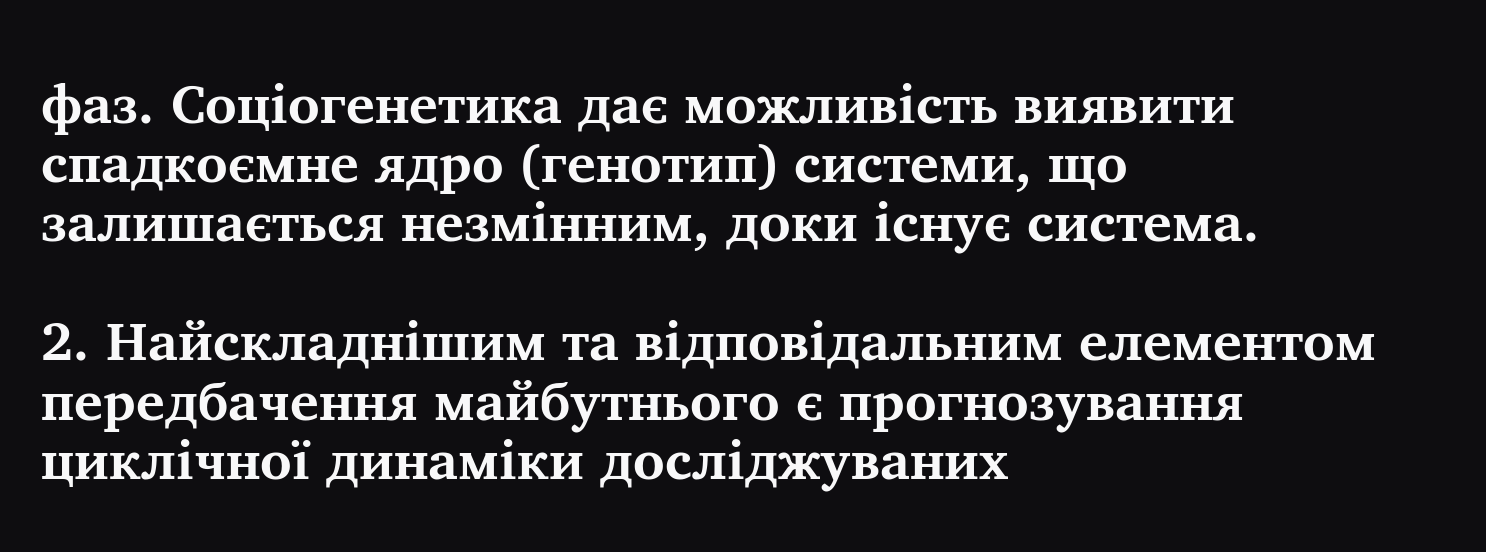фаз. Соціогенетика дає можливість виявити спадкоємне ядро (генотип) системи, що залишається незмінним, доки існує система.

2. Найскладнішим та відповідальним елементом передбачення майбутнього є прогнозування циклічної динаміки досліджуваних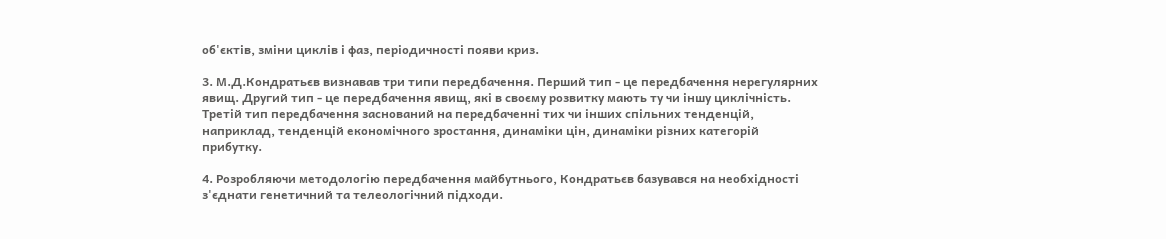об'єктів, зміни циклів і фаз, періодичності появи криз.

3. М.Д.Кондратьєв визнавав три типи передбачення. Перший тип - це передбачення нерегулярних явищ. Другий тип - це передбачення явищ, які в своєму розвитку мають ту чи іншу циклічність. Третій тип передбачення заснований на передбаченні тих чи інших спільних тенденцій, наприклад, тенденцій економічного зростання, динаміки цін, динаміки різних категорій прибутку.

4. Розробляючи методологію передбачення майбутнього, Кондратьєв базувався на необхідності з'єднати генетичний та телеологічний підходи.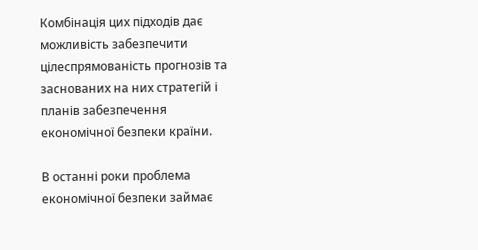Комбінація цих підходів дає можливість забезпечити цілеспрямованість прогнозів та заснованих на них стратегій і планів забезпечення економічної безпеки країни.

В останні роки проблема економічної безпеки займає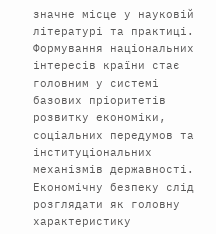значне місце у науковій літературі та практиці. Формування національних інтересів країни стає головним у системі базових пріоритетів розвитку економіки, соціальних передумов та інституціональних механізмів державності. Економічну безпеку слід розглядати як головну характеристику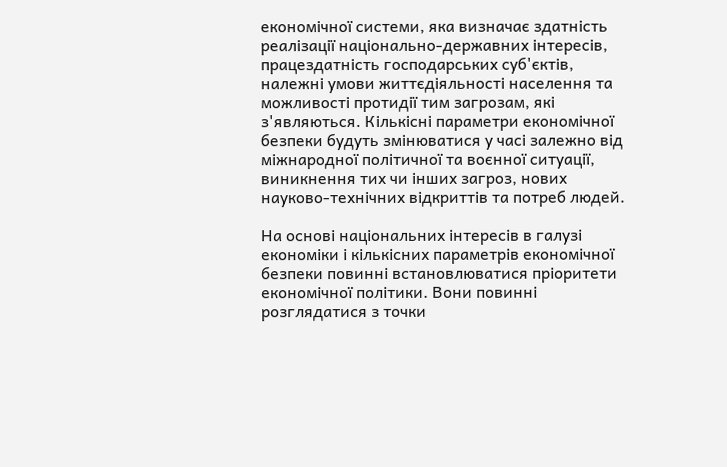економічної системи, яка визначає здатність реалізації національно-державних інтересів, працездатність господарських суб'єктів, належні умови життєдіяльності населення та можливості протидії тим загрозам, які з'являються. Кількісні параметри економічної безпеки будуть змінюватися у часі залежно від міжнародної політичної та воєнної ситуації, виникнення тих чи інших загроз, нових науково-технічних відкриттів та потреб людей.

На основі національних інтересів в галузі економіки і кількісних параметрів економічної безпеки повинні встановлюватися пріоритети економічної політики. Вони повинні розглядатися з точки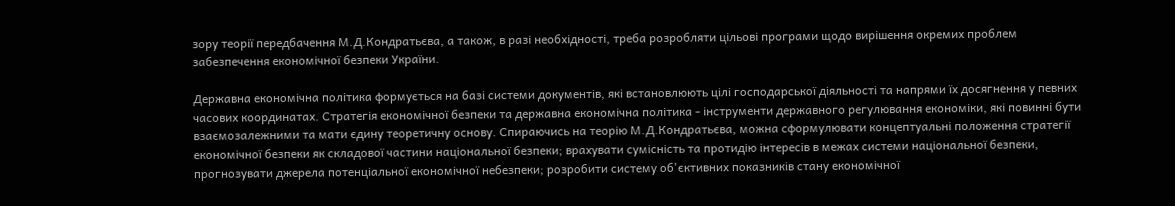зору теорії передбачення М.Д.Кондратьєва, а також, в разі необхідності, треба розробляти цільові програми щодо вирішення окремих проблем забезпечення економічної безпеки України.

Державна економічна політика формується на базі системи документів, які встановлюють цілі господарської діяльності та напрями їх досягнення у певних часових координатах. Стратегія економічної безпеки та державна економічна політика - інструменти державного регулювання економіки, які повинні бути взаємозалежними та мати єдину теоретичну основу. Спираючись на теорію М.Д.Кондратьєва, можна сформулювати концептуальні положення стратегії економічної безпеки як складової частини національної безпеки; врахувати сумісність та протидію інтересів в межах системи національної безпеки, прогнозувати джерела потенціальної економічної небезпеки; розробити систему об'єктивних показників стану економічної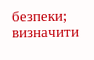безпеки; визначити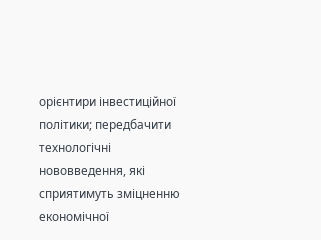орієнтири інвестиційної політики; передбачити технологічні нововведення, які сприятимуть зміцненню економічної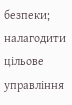безпеки; налагодити цільове управління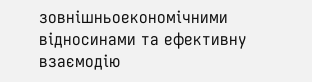зовнішньоекономічними відносинами та ефективну взаємодію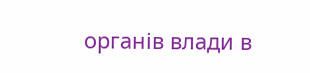органів влади в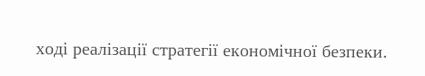ході реалізації стратегії економічної безпеки.